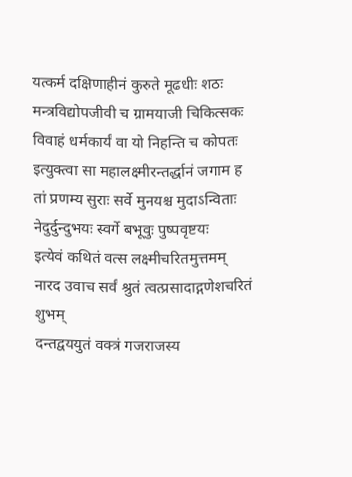यत्कर्म दक्षिणाहीनं कुरुते मूढधीः शठः
मन्त्रविद्योपजीवी च ग्रामयाजी चिकित्सकः
विवाहं धर्मकार्यं वा यो निहन्ति च कोपतः
इत्युक्त्वा सा महालक्ष्मीरन्तर्द्धानं जगाम ह
तां प्रणम्य सुराः सर्वे मुनयश्च मुदाऽन्विताः
नेदुर्दुन्दुभयः स्वर्गे बभूवुः पुष्पवृष्टयः
इत्येवं कथितं वत्स लक्ष्मीचरितमुत्तमम्
नारद उवाच सर्वं श्रुतं त्वत्प्रसादाद्गणेशचरितं शुभम्
दन्तद्वययुतं वक्त्रं गजराजस्य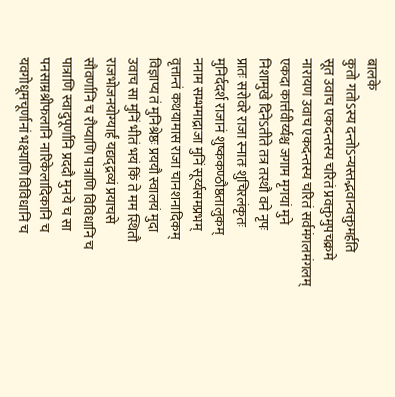बालके
कुतो गतोऽस्य दन्तोऽन्यस्तद्भवान्वक्तुमर्हति
सूत उवाच एकदन्तस्य चरितं प्रवक्तुमुपचक्रमे
नारायण उवाच एकदन्तस्य चरितं सर्वमंगलमंगलम्
एकदा कार्त्तवीर्य्यश्च जगाम मृगयां मुने
निशामुखे दिनेऽतीते तत्र तस्थौ वने नृपः
प्रातः सरोवरे राजा स्नातः शुचिरलंकृतः
मुनिर्ददर्श राजानं शुष्ककण्ठौष्ठतालुकम्
ननाम सम्भमाद्राजा मुनिं सूर्य्यसमप्रभम्
वृत्तान्तं कथयामास राजा चानशनादिकम्
विज्ञाप्य तं मुनिश्रेष्ठः प्रययौ स्वालयं मुदा
उवाच सा मुनिं भीतं भयं किं ते मम स्थितौ
राजभोजनयोग्यार्हं यद्यद्द्रव्यं प्रयाचसे
सौवर्णानि च रौप्याणि पात्राणि विविधानि च
पात्राणि स्वादुपूर्णानि प्रददौ मुनये च सा
पनसाम्रश्रीफलानि नारिकेलादिकानि च
यवगोधूमचूर्णानां भक्ष्याणि विविधानि च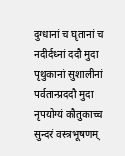दुग्धानां च घृतानां च नदीर्दध्नां ददौ मुदा
पृथुकानां सुशालीनां पर्वतान्प्रददौ मुदा
नृपयोग्यं कौतुकाच्च सुन्दरं वस्त्रभूषणम्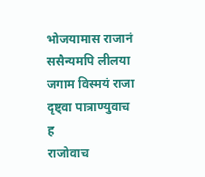भोजयामास राजानं ससैन्यमपि लीलया जगाम विस्मयं राजा दृष्ट्वा पात्राण्युवाच ह
राजोवाच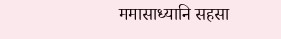ममासाध्यानि सहसा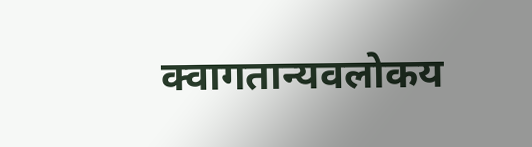क्वागतान्यवलोकय